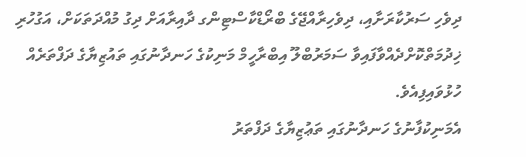ދިވެހި ސަރުކާރަށާއި، ދިވެހިރާއްޖޭގެ ބްރޯޑްކާސްޓިންގ ދާއިރާއަށް ދިގު މުއްދަތަކަށް، އަގުހުރި ޚިދުމަތްކޮށްދެއްވާފައިވާ ސަމަރުބްލޫ އިބްރާހީމް މަނިކުގެ ހަނދާނުގައި ތައުޒިޔާގެ ދަފްތަރެއް ހުޅުވައިފިއެވެ.
އެމަނިކުފާނުގެ ހަނދާނުގައި ތަޢުޒިޔާގެ ދަފްތަރު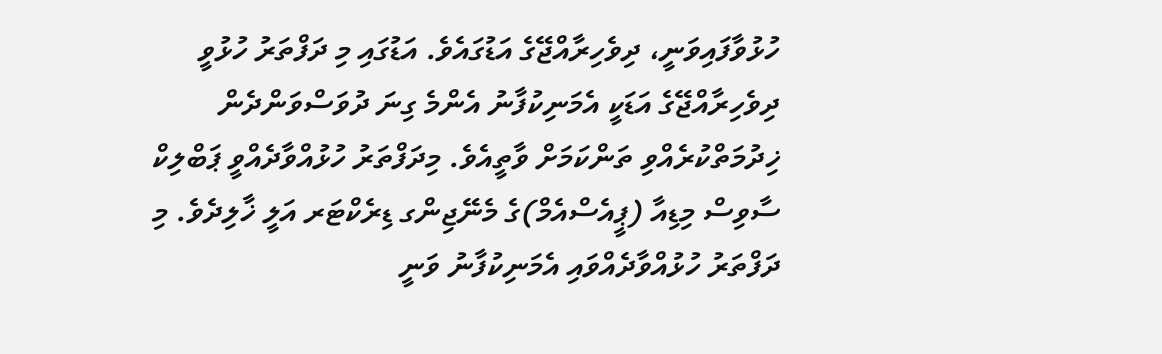ހުޅުވާފައިވަނީ، ދިވެހިރާއްޖޭގެ އަޑުގައެވެ. އަޑުގައި މި ދަފްތަރު ހުޅުވީ ދިވެހިރާއްޖޭގެ އަޑަކީ އެމަނިކުފާނު އެންމެ ގިނަ ދުވަސްވަންދެން ޚިދުމަތްކުރެއްވި ތަންކަމަށް ވާތީއެވެ. މިދަފްތަރު ހުޅުއްވާދެއްވީ ޕަބްލިކް ސާވިސް މިޑިއާ (ޕީއެސްއެމް)ގެ މެނޭޖިންގ ޑިރެކްޓަރ އަލީ ޚާލިދެވެ. މި ދަފްތަރު ހުޅުއްވާދެއްވައި އެމަނިކުފާނު ވަނީ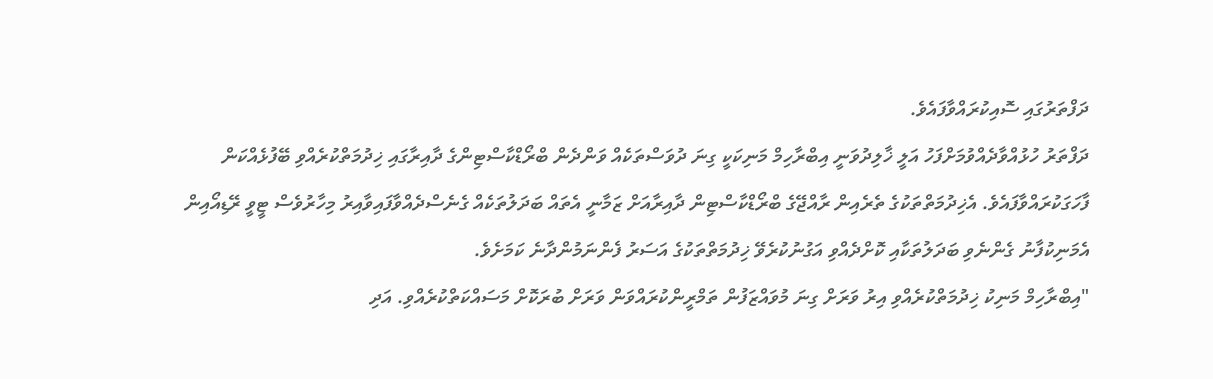ދަފްތަރުގައި ސޮއިކުރައްވާފައެވެ.
ދަފްތަރު ހުޅުއްވާދެއްވުމަށްފަހު އަލީ ޚާލިދުވަނީ އިބްރާހިމް މަނިކަކީ ގިނަ ދުވަސްތަކެއް ވަންދެން ބްރޯޑްކާސްޓިންގެ ދާއިރާގައި ޚިދުމަތްކުރެއްވި ބޭފުޅެއްކަން ފާހަގަކުރައްވާފައެވެ. އެޚިދުމަތްތަކުގެ ތެރެއިން ރާއްޖޭގެ ބްރޯޑްކާސްޓިން ދާއިރާއަށް ޒަމާނީ އެތައް ބަދަލުތަކެއް ގެނެސްދެއްވާފައިވާއިރު މިހާރުވެސް ޓީވީ ރޭޑިއޯއިން އެމަނިކުފާނު ގެންނެވި ބަދަލުތަކާއި ކޮށްދެއްވި އަގުނުކުރެވޭ ޚިދުމަތްތަކުގެ އަސަރު ފެންނަމުންދާނެ ކަމަށެވެ.
"އިބްރާހިމް މަނިކު ޚިދުމަތްކުރެއްވި އިރު ވަރަށް ގިނަ މުވައްޒަފުން ތަމްރީންކުރައްވަން ވަރަށް ބުރަކޮށް މަސައްކަތްކުރެއްވި. އަދި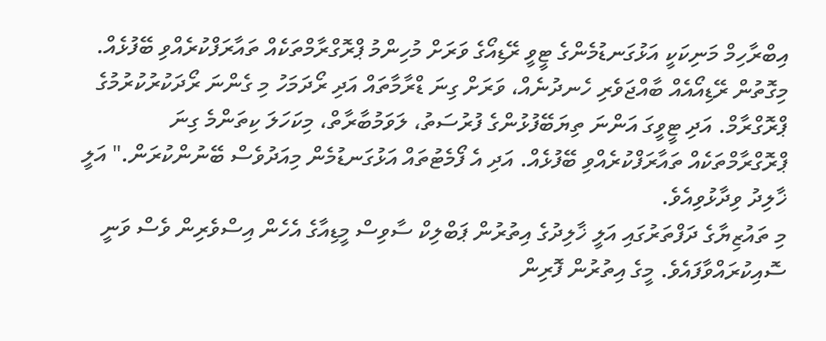އިބްރާހިމް މަނިކަކީ އަޅުގަނޑުމެންގެ ޓީވީ ރޭޑިއޯގެ ވަރަށް މުހިންމު ޕްރޮގްރާމްތަކެއް ތައާރަފްކުރެއްވި ބޭފުޅެއް. މިގޮތުން ރޭޑިއޯއެއް ބާއްޖަވެރި ހެނދުނެއް، ވަރަށް ގިނަ ޑްރާމާތައް އަދި ރޯދަމަހު މި ގެންނަ ރޯދަކުރުކުރުމުގެ ޕްރޮގްރާމް. އަދި ޓީވީގަ އަންނަ ތިޔަބޭފުޅުންގެ ފުރުސަތު، ލަވަމުބާރާތް، މިކަހަލަ ކިތަންމެ ގިނަ ޕްރޮގްރާމްތަކެއް ތައާރަފްކުރެއްވި ބޭފުޅެއް. އަދި އެ ފޯމެޓުތައް އަޅުގަނޑުމެން މިއަދުވެސް ބޭނުންކުރަން." އަލީ ޚާލިދު ވިދާޅުވިއެވެ.
މި ތައުޒިޔާގެ ދަފްތަރުގައި އަލީ ޚާލިދުގެ އިތުރުން ޕަބްލިކް ސާވިސް މީޑިއާގެ އެހެން އިސްވެރިން ވެސް ވަނީ ސޮއިކުރައްވާފައެވެ. މީގެ އިތުރުން ފޮރިން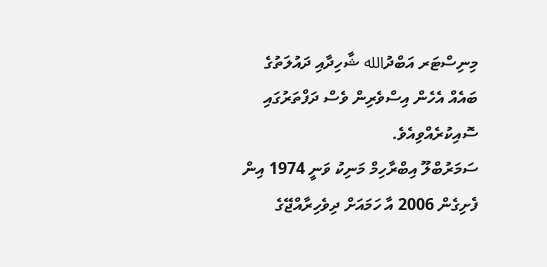މިނިސްޓަރ އަބްދުالله ޝާހިދާއި ދައުލަތުގެ ބައެއް އެހެން އިސްވެރިން ވެސް ދަފްތަރުގައި ސޮއިކުރެއްވިއެވެ.
ސަމަރުބްލޫ އިބްރާހިމް މަނިކު ވަނީ 1974 އިން ފެށިގެން 2006 އާ ހަމައަށް ދިވެހިރާއްޖޭގެ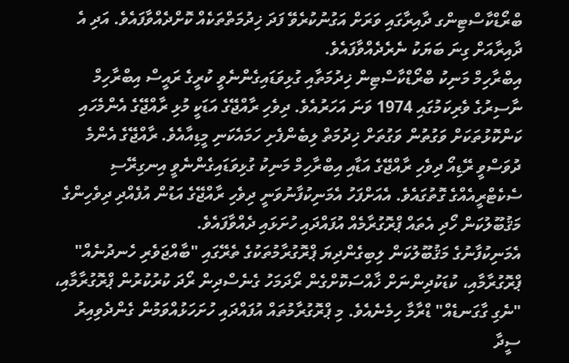ބްރޯޑްކާސްޓިންގ ދާއިރާގައި ވަރަށް އަގުނުކުރެވޭ ފަދަ ޚިދުމަތްތަކެއް ކޮށްދެއްވާފައެވެ. އަދި އެ ދާއިރާއަށް ގިނަ ބަޔަކު ނެރެދެއްވާފައެވެ.
އިބްރާހިމް މަނިކު ބްރޯޑްކާސްޓިން ޚިދުމަތާއި ގުޅިވަޑައިގެންނެވީ ކުރީގެ ރައީސް އިބްރާހިމް ނާސިރުގެ ވެރިކަމުގައި 1974 ވަނަ އަހަރުއެވެ. ދިވެހި ރާއްޖޭގެ އަޑަކީ މުޅި ރާއްޖޭގެ އެންމެހައި ކަންކޮޅުތަކަށް ވަގުތުން ވަގުތަށް ޚިދުމަތް ލިބެންފެށި ހަމައެކަނި މީޑިއާއެވެ. ރާއްޖޭގެ އެންމެ ދުވަސްވީ ރޭޑިއޯ ދިވެހި ރާއްޖޭގެ އަޑާއި އިބްރާހިމް މަނިކު ގުޅިވަޑައިގެންނެވީ އިނގިރޭސި ސެކެޓްރީއެއްގެ ގޮތުގައެވެ. އެއަށްފަހު އެމަނިކުފާނުވަނީ ދިވެހި ރާއްޖޭގެ އަޑުން އުފެއްދި ދިވެހިންގެ މަޤުބޫލުކަން ހޯދި އެތައް ޕްރޮގުރާމެއް އުފައްދައި ހުށަޅައި ދެއްވާފައެވެ.
އެމަނިކުފާނުގެ މަޤުބޫލުކަން ލިބިގެންދިޔަ ޕްރޮގުރާމުތަކުގެ ތެރޭގައި "ބާއްޖަވެރި ހެނދުނެއް" ޕްރޮގުރާމާއި، ކުޑަކުދިންނަށް ޚާއްސަކޮށްގެން ރޯދަމަހު ގެނެސްދިން ރޯދަ ކުރުކުރުން ޕްރޮގުރާމާއި، "ނެގި ގާގަނޑެއް" ޑްރާމާ ހިމެނެއެވެ. މި ޕްރޮގުރާމުތައް އުފައްދައި ހުށަހަޅުއްވަމުން ގެންދެވިއިރު ސީދާ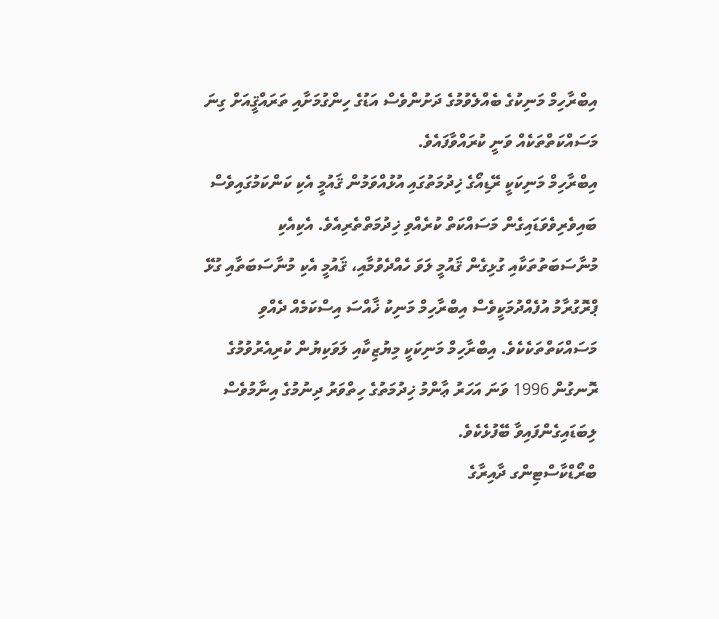އިބްރާހިމް މަނިކުގެ ބެއްލެވުމުގެ ދަށުންވެސް އަޑުގެ ހިންގުމަށާއި ތަރައްޤީއަށް ގިނަ މަސައްކަތްތަކެއް ވަނީ ކުރައްވާފައެވެ.
އިބްރާހިމް މަނިކަކީ ރޭޑިއޯގެ ޚިދުމަތުގައި އުޅުއްވަމުން ޤައުމީ އެކި ކަންކަމުގައިވެސް ބައިވެރިވެވަޑައިގެން މަސައްކަތް ކުރެއްވި ޚިދުމަތްތެރިއެވެ. އެކިއެކި މުނާސަބަތުތަކާއި ގުޅިގެން ޤައުމީ ލަވަ ހެއްދެވުމާއި، ޤައުމީ އެކި މުނާސަބަތާއި ގުޅޭ ޕްރޮގުރާމު އުފެއްދުމަކީވެސް އިބްރާހިމް މަނިކު ޚާއްސަ އިސްކަމެއް ދެއްވި މަސައްކަތްތަކެކެވެ. އިބްރާހިމް މަނިކަކީ މިޔުޒިކާއި ލަވަކިޔުން ކުރިއެރުވުމުގެ ރޮނގުން 1996 ވަނަ އަހަރު ޢާންމު ޚިދުމަތުގެ ހިތްވަރު ދިނުމުގެ އިނާމުވެސް ލިބަޑައިގެންފައިވާ ބޭފުޅެކެވެ.
ބްރޯޑްކާސްޓިންގ ދާއިރާގެ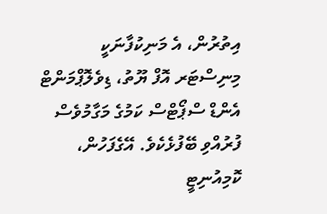އިތުރުން، އެ މަނިކުފާނަކީ މިނިސްޓަރ އޮފް ޔޫތު، ޑިވެލޮޕްމަންޓް އެންޑް ސްޕޯޓްސް ކަމުގެ މަގާމުވެސް ފުރުއްވި ބޭފުޅެކެވެ. އޭގެފަހުން، ކޮމިއުނިޓީ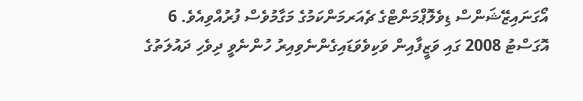އޯގަނައިޒޭޝަންސް ޑިވެލޮޕްމަންޓްގެ ޗެއަރމަންކަމުގެ މަގާމުވެސް ފުރުއްވިއެވެ. 6 އޮގަސްޓު 2008 ގައި ވަޒީފާއިން ވަކިވެވަޑައިގެންނެވިއިރު ހުންނެވީ ދިވެހި ދައުލަތުގެ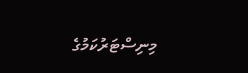މިނިސްޓަރުކަމުގެ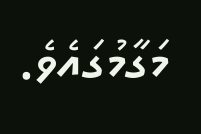މަގާމުގައެވެ.